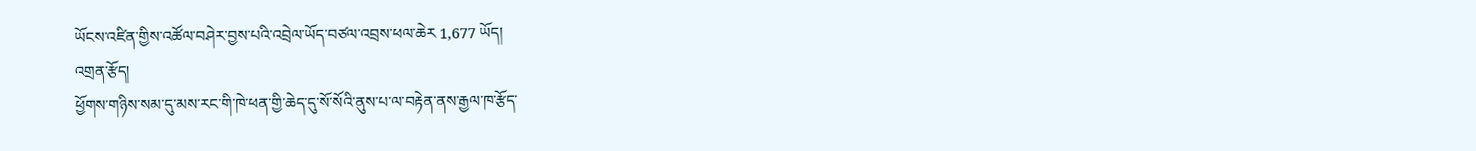ཡོངས་འཛིན་གྱིས་འཚོལ་བཤེར་བྱས་པའི་འབྲེལ་ཡོད་བཙལ་འབྲས་ཕལ་ཆེར 1,677 ཡོད།
འགྲན་རྩོད།
ཕྱོགས་གཉིས་སམ་དུ་མས་རང་གི་ཁེ་ཕན་གྱི་ཆེད་དུ་སོ་སོའི་ནུས་པ་ལ་བརྟེན་ནས་རྒྱལ་ཁ་རྩོད་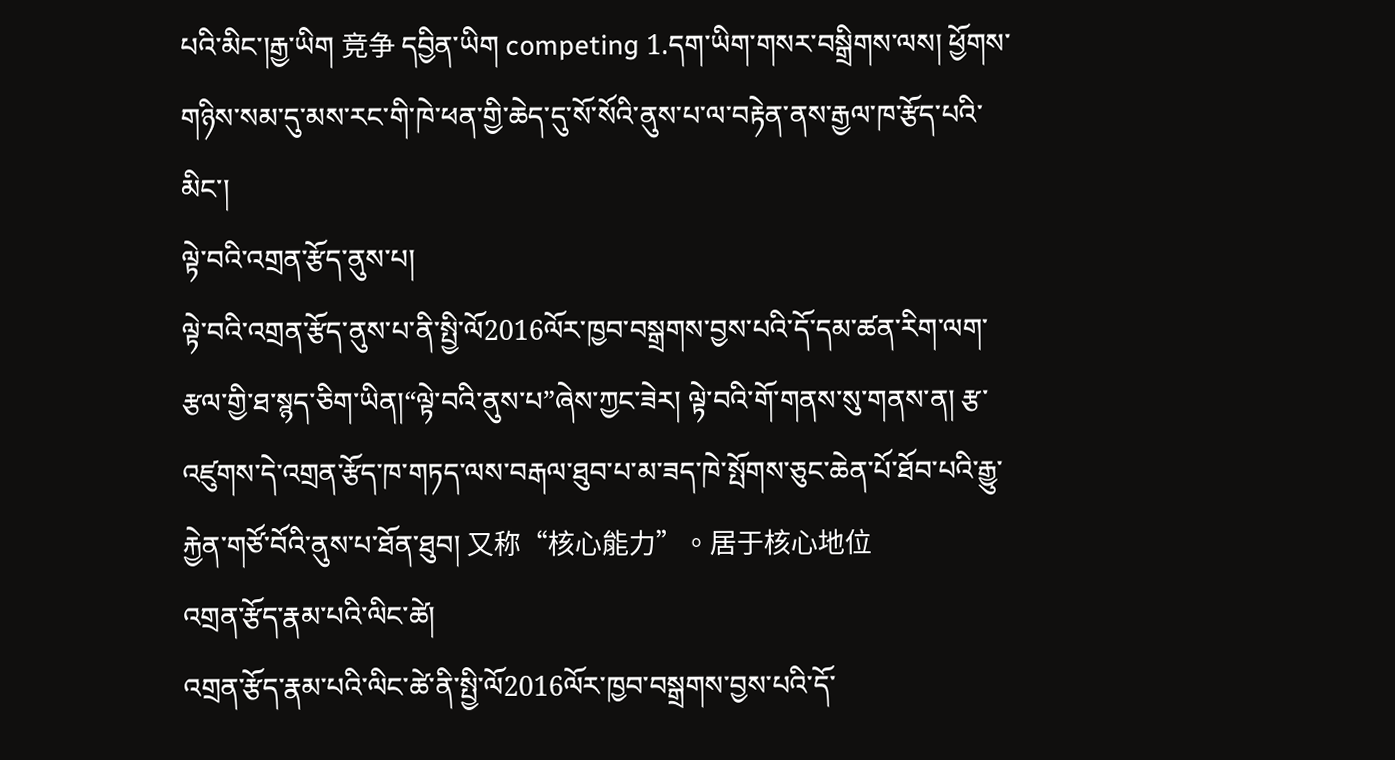པའི་མིང་།རྒྱ་ཡིག 竞争 དབྱིན་ཡིག competing 1.དག་ཡིག་གསར་བསྒྲིགས་ལས། ཕྱོགས་གཉིས་སམ་དུ་མས་རང་གི་ཁེ་ཕན་གྱི་ཆེད་དུ་སོ་སོའི་ནུས་པ་ལ་བརྟེན་ནས་རྒྱལ་ཁ་རྩོད་པའི་མིང་།
ལྟེ་བའི་འགྲན་རྩོད་ནུས་པ།
ལྟེ་བའི་འགྲན་རྩོད་ནུས་པ་ནི་སྤྱི་ལོ2016ལོར་ཁྱབ་བསྒྲགས་བྱས་པའི་དོ་དམ་ཚན་རིག་ལག་རྩལ་གྱི་ཐ་སྙད་ཅིག་ཡིན།“ལྟེ་བའི་ནུས་པ”ཞེས་ཀྱང་ཟེར། ལྟེ་བའི་གོ་གནས་སུ་གནས་ན། རྩ་འཛུགས་དེ་འགྲན་རྩོད་ཁ་གཏད་ལས་བརྒལ་ཐུབ་པ་མ་ཟད་ཁེ་སྤོགས་ཅུང་ཆེན་པོ་ཐོབ་པའི་རྒྱུ་རྐྱེན་གཙོ་བོའི་ནུས་པ་ཐོན་ཐུབ། 又称“核心能力”。居于核心地位
འགྲན་རྩོད་རྣམ་པའི་ལིང་ཚེ།
འགྲན་རྩོད་རྣམ་པའི་ལིང་ཚེ་ནི་སྤྱི་ལོ2016ལོར་ཁྱབ་བསྒྲགས་བྱས་པའི་དོ་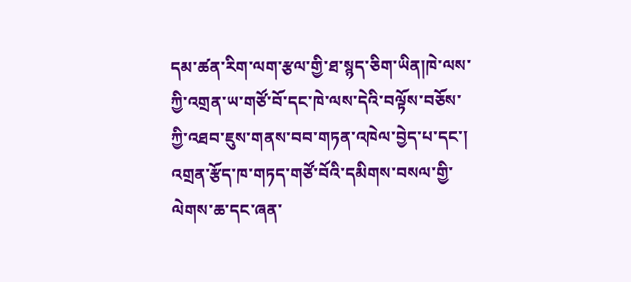དམ་ཚན་རིག་ལག་རྩལ་གྱི་ཐ་སྙད་ཅིག་ཡིན།ཁེ་ལས་ཀྱི་འགྲན་ཡ་གཙོ་བོ་དང་ཁེ་ལས་དེའི་བལྟོས་བཅོས་ཀྱི་འཐབ་ཇུས་གནས་བབ་གཏན་འཁེལ་བྱེད་པ་དང་། འགྲན་རྩོད་ཁ་གཏད་གཙོ་བོའི་དམིགས་བསལ་གྱི་ལེགས་ཆ་དང་ཞན་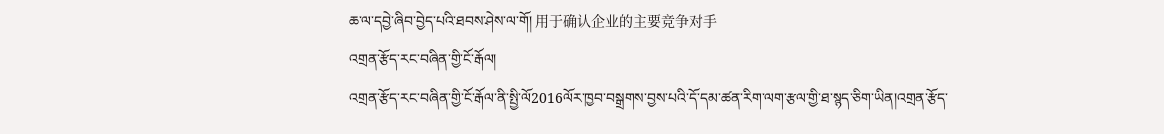ཆ་ལ་དབྱེ་ཞིབ་བྱེད་པའི་ཐབས་ཤེས་ལ་གོ། 用于确认企业的主要竞争对手
འགྲན་རྩོད་རང་བཞིན་གྱི་ངོ་རྒོལ།
འགྲན་རྩོད་རང་བཞིན་གྱི་ངོ་རྒོལ་ནི་སྤྱི་ལོ2016ལོར་ཁྱབ་བསྒྲགས་བྱས་པའི་དོ་དམ་ཚན་རིག་ལག་རྩལ་གྱི་ཐ་སྙད་ཅིག་ཡིན།འགྲན་རྩོད་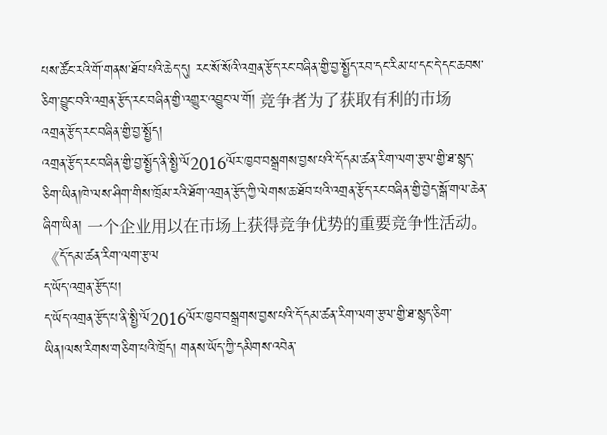པས་ཚོང་རའི་གོ་གནས་ཐོབ་པའི་ཆེད་དུ། རང་སོ་སོའི་འགྲན་རྩོད་རང་བཞིན་གྱི་བྱ་སྤྱོད་རབ་དང་རིམ་པ་དང་དེ་དང་ཆབས་ཅིག་བྱུང་བའི་འགྲན་རྩོད་རང་བཞིན་གྱི་འགྱུར་འབྱུང་ལ་གོ། 竞争者为了获取有利的市场
འགྲན་རྩོད་རང་བཞིན་གྱི་བྱ་སྤྱོད།
འགྲན་རྩོད་རང་བཞིན་གྱི་བྱ་སྤྱོད་ནི་སྤྱི་ལོ2016ལོར་ཁྱབ་བསྒྲགས་བྱས་པའི་དོ་དམ་ཚན་རིག་ལག་རྩལ་གྱི་ཐ་སྙད་ཅིག་ཡིན།ཁེ་ལས་ཤིག་གིས་ཁྲོམ་རའི་ཐོག་འགྲན་རྩོད་ཀྱི་ལེགས་ཆ་ཐོབ་པའི་འགྲན་རྩོད་རང་བཞིན་གྱི་བྱེད་སྒོ་གལ་ཆེན་ཞིག་ཡིན། 一个企业用以在市场上获得竞争优势的重要竞争性活动。 《དོ་དམ་ཚན་རིག་ལག་རྩལ
ད་ཡོད་འགྲན་རྩོད་པ།
ད་ཡོད་འགྲན་རྩོད་པ་ནི་སྤྱི་ལོ2016ལོར་ཁྱབ་བསྒྲགས་བྱས་པའི་དོ་དམ་ཚན་རིག་ལག་རྩལ་གྱི་ཐ་སྙད་ཅིག་ཡིན།ལས་རིགས་གཅིག་པའི་ཁྲོད། གནས་ཡོད་ཀྱི་དམིགས་འབེན་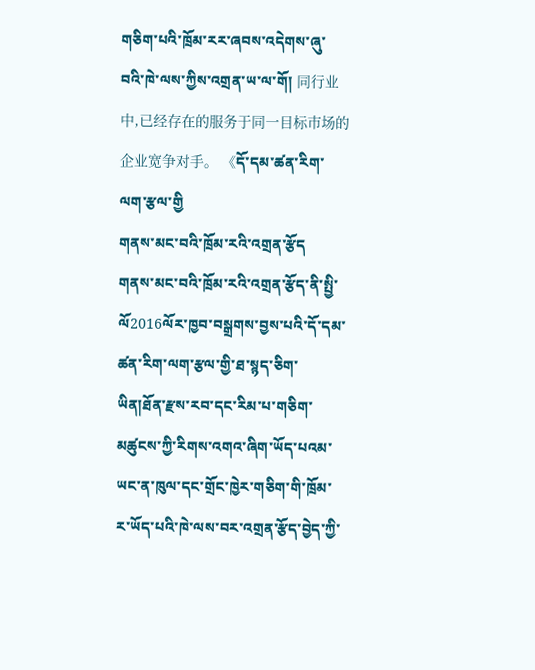གཅིག་པའི་ཁྲོམ་རར་ཞབས་འདེགས་ཞུ་བའི་ཁེ་ལས་ཀྱིས་འགྲན་ཡ་ལ་གོ། 同行业中,已经存在的服务于同一目标市场的企业宽争对手。 《དོ་དམ་ཚན་རིག་ལག་རྩལ་གྱི
གནས་མང་བའི་ཁྲོམ་རའི་འགྲན་རྩོད
གནས་མང་བའི་ཁྲོམ་རའི་འགྲན་རྩོད་ནི་སྤྱི་ལོ2016ལོར་ཁྱབ་བསྒྲགས་བྱས་པའི་དོ་དམ་ཚན་རིག་ལག་རྩལ་གྱི་ཐ་སྙད་ཅིག་ཡིན།ཐོན་རྫས་རབ་དང་རིམ་པ་གཅིག་མཚུངས་ཀྱི་རིགས་འགའ་ཞིག་ཡོད་པའམ་ཡང་ན་ཁུལ་དང་གྲོང་ཁྱེར་གཅིག་གི་ཁྲོམ་ར་ཡོད་པའི་ཁེ་ལས་བར་འགྲན་རྩོད་བྱེད་ཀྱི་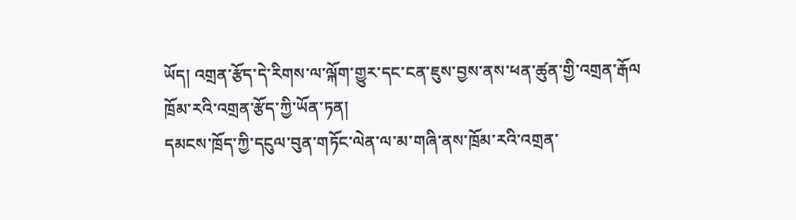ཡོད། འགྲན་རྩོད་དེ་རིགས་ལ་ལྐོག་གྱུར་དང་ངན་ཇུས་བྱས་ནས་ཕན་ཚུན་གྱི་འགྲན་རྒོལ
ཁྲོམ་རའི་འགྲན་རྩོད་ཀྱི་ཡོན་ཏན།
དམངས་ཁྲོད་ཀྱི་དངུལ་བུན་གཏོང་ལེན་ལ་མ་གཞི་ནས་ཁྲོམ་རའི་འགྲན་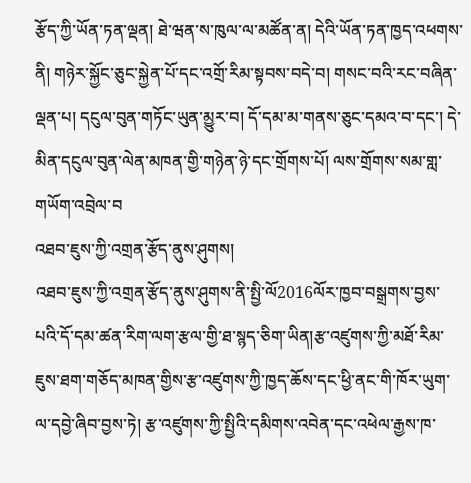རྩོད་ཀྱི་ཡོན་ཏན་ལྡན། ཐེ་ཝན་ས་ཁུལ་ལ་མཚོན་ན། དེའི་ཡོན་ཏན་ཁྱད་འཕགས་ནི། གཉེར་སྐྱོང་ཅུང་སྐྱེན་པོ་དང་འགྲོ་རིམ་སྟབས་བདེ་བ། གསང་བའི་རང་བཞིན་ལྡན་པ། དངུལ་བུན་གཏོང་ཡུན་མྱུར་བ། དོ་དམ་མ་གནས་ཅུང་དམའ་བ་དང་། དེ་མིན་དངུལ་བུན་ལེན་མཁན་གྱི་གཉེན་ཉེ་དང་གྲོགས་པོ། ལས་གྲོགས་སམ་གླ་གཡོག་འབྲེལ་བ
འཐབ་ཇུས་ཀྱི་འགྲན་རྩོད་ནུས་ཤུགས།
འཐབ་ཇུས་ཀྱི་འགྲན་རྩོད་ནུས་ཤུགས་ནི་སྤྱི་ལོ2016ལོར་ཁྱབ་བསྒྲགས་བྱས་པའི་དོ་དམ་ཚན་རིག་ལག་རྩལ་གྱི་ཐ་སྙད་ཅིག་ཡིན།རྩ་འཛུགས་ཀྱི་མཐོ་རིམ་ཇུས་ཐག་གཅོད་མཁན་གྱིས་རྩ་འཛུགས་ཀྱི་ཁྱད་ཆོས་དང་ཕྱི་ནང་གི་ཁོར་ཡུག་ལ་དབྱེ་ཞིབ་བྱས་ཏེ། རྩ་འཛུགས་ཀྱི་སྤྱིའི་དམིགས་འབེན་དང་འཕེལ་རྒྱས་ཁ་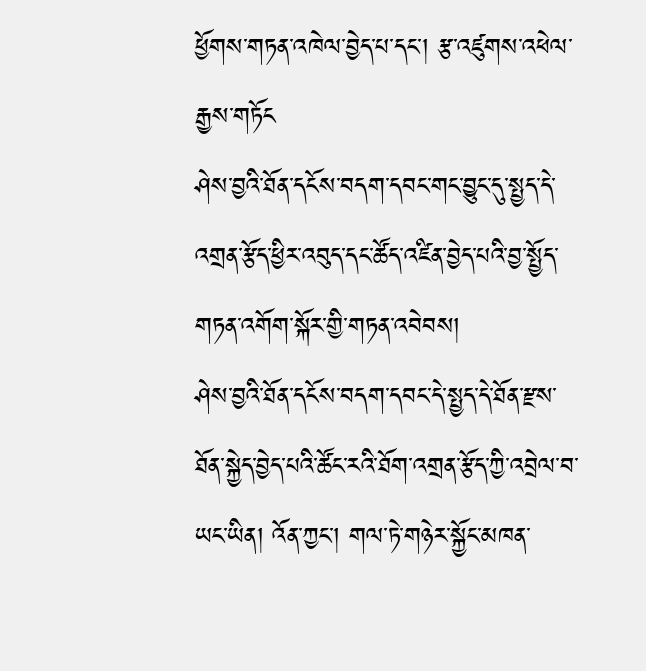ཕྱོགས་གཏན་འཁེལ་བྱེད་པ་དང་། རྩ་འཛུགས་འཕེལ་རྒྱས་གཏོང
ཤེས་བྱའི་ཐོན་དངོས་བདག་དབང་གང་བྱུང་དུ་སྤྱད་དེ་འགྲན་རྩོད་ཕྱིར་འབུད་དང་ཚོད་འཛིན་བྱེད་པའི་བྱ་སྤྱོད་གཏན་འགོག་སྐོར་གྱི་གཏན་འབེབས།
ཤེས་བྱའི་ཐོན་དངོས་བདག་དབང་དེ་སྤྱད་དེ་ཐོན་རྫས་ཐོན་སྐྱེད་བྱེད་པའི་ཚོང་རའི་ཐོག་འགྲན་རྩོད་ཀྱི་འབྲེལ་བ་ཡང་ཡིན། འོན་ཀྱང་། གལ་ཏེ་གཉེར་སྐྱོང་མཁན་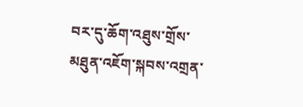བར་དུ་ཆོག་འཐུས་གྲོས་མཐུན་འཇོག་སྐབས་འགྲན་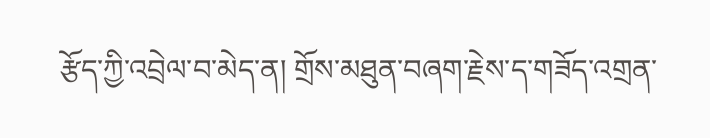རྩོད་ཀྱི་འབྲེལ་བ་མེད་ན། གྲོས་མཐུན་བཞག་རྗེས་ད་གཟོད་འགྲན་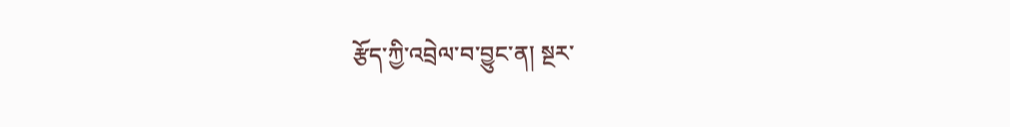རྩོད་ཀྱི་འབྲེལ་བ་བྱུང་ན། སྔར་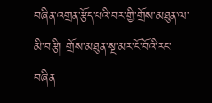བཞིན་འགྲན་རྩོད་པའི་བར་གྱི་གྲོས་མཐུན་ལ་མི་བརྩི། གྲོས་མཐུན་སྔ་མར་ངོ་བོའི་རང་བཞིན